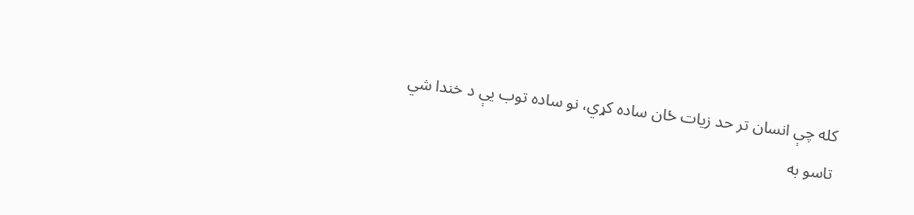کله چې انسان تر حد زيات ځان ساده کړي، نو ساده توب يې د خندا شي
تاسو به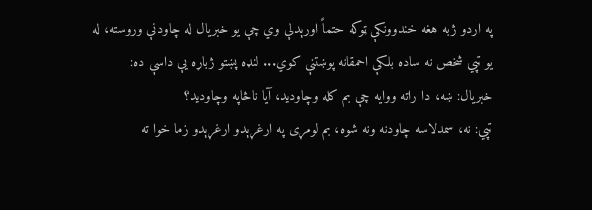په اردو ژبه هغه خندوونکې ټوکه حتماً اورېدلې وي چې يو خبريال له چاودنې وروسته، له يو ټپي شخص نه ساده بلکې احمقانه پوښتنې کوي... لنډه پښتو ژباړه يې داسې ده:
خبریال: ښه، دا راته ووایه چې بم کله وچاودید، آیا ناڅاپه وچاودید؟
ټپي: نه، سمدلاسه چاودنه ونه شوه، بم لومړی په ارغړېدو ارغړېدو زما خوا ته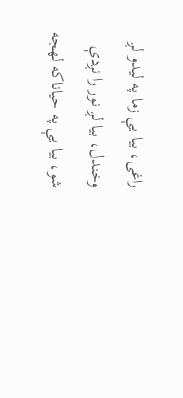راغی، بیا یې زما په لیدو لږ وخندل، بیا لږ نور را نږدې شو، بیا یې په حياناکه لهجه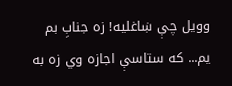وویل چې ښاغلیه! زه جنابِ بم یم... که ستاسې اجازه وي زه به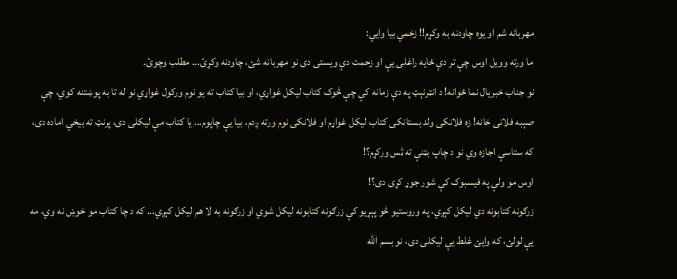مهربانه شم او يوه چاودنه به وکړم!! زخمي بيا وايي:
ما ورته وویل اوس چې تر دې ځایه راغلی يې او زحمت دې ويستی دی نو مهربانه شئ، چاودنه وکړئ... مطلب وچوئ.
نو جناب خبريال نما ځوانه! د انټرنېټ په دې زمانه کې چې څوک کتاب ليکل غواړي، او بيا کتاب ته يو نوم ورکول غواړي نو له تا به پوښتنه کوي، چې صېبه فلانی خانه! زه فلانکی ولد بستانکی کتاب ليکل غواړم او فلانکی نوم ورته ږدم، بيا يې چاپوم... يا کتاب مې ليکلی دی، پرنټ ته بيخي اماده دی، که ستاسې اجازه وي نو د چاپ بټنې ته ټَس ورکړم؟!
اوس مو ولې په فيسبوک کې شور جوړ کړی دی؟!
زرګونه کتابونه دي ليکل کېږي، په وروستيو څو پېړيو کې زرګونه کتابونه ليکل شوي او زرګونه به لا هم ليکل کېږي... که د چا کتاب مو خوښ نه وي، مه يې لولئ، که وايئ غلط يې ليکلی دی، نو بسم الله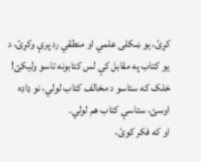کړئ، يو ښکلی علمي او منطقي رد پرې وکړئ، د يو کتاب په مقابل کې لس کتابونه تاسو وليکئ!
خلک که ستاسو د مخالف کتاب لولي، نو ډاډه اوسئ، ستاسې کتاب هم لولي.
او که فکر کوئ،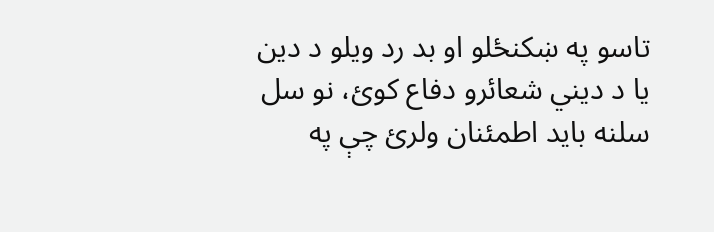تاسو په ښکنځلو او بد رد ويلو د دين يا د ديني شعائرو دفاع کوئ، نو سل سلنه بايد اطمئنان ولرئ چې په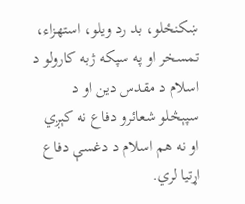ښکنځلو، بد رد ويلو، استهزاء، تمسخر او په سپکه ژبه کارولو د اسلام د مقدس دين او د سپېڅلو شعائرو دفاع نه کېږي او نه هم اسلام د دغسې دفاع اړتيا لري.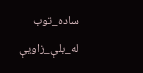ساده_توب
له_بلې_زاويې